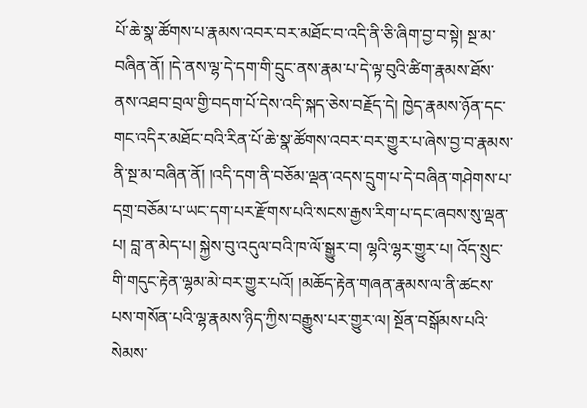པོ་ཆེ་སྣ་ཚོགས་པ་རྣམས་འབར་བར་མཐོང་བ་འདི་ནི་ཅི་ཞིག་བྱ་བ་སྟེ། སྔ་མ་བཞིན་ནོ། །དེ་ནས་ལྷ་དེ་དག་གི་དྲུང་ནས་རྣམ་པ་དེ་ལྟ་བུའི་ཚིག་རྣམས་ཐོས་ནས་འཐབ་བྲལ་གྱི་བདག་པོ་དེས་འདི་སྐད་ཅེས་བརྗོད་དེ། ཁྱེད་རྣམས་ཉོན་དང་གང་འདིར་མཐོང་བའི་རིན་པོ་ཆེ་སྣ་ཚོགས་འབར་བར་གྱུར་པ་ཞེས་བྱ་བ་རྣམས་ནི་སྔ་མ་བཞིན་ནོ། །འདི་དག་ནི་བཅོམ་ལྡན་འདས་དྲུག་པ་དེ་བཞིན་གཤེགས་པ་དགྲ་བཅོམ་པ་ཡང་དག་པར་རྫོགས་པའི་སངས་རྒྱས་རིག་པ་དང་ཞབས་སུ་ལྡན་པ། བླ་ན་མེད་པ། སྐྱེས་བུ་འདུལ་བའི་ཁ་ལོ་སྒྱུར་བ། ལྷའི་ལྷར་གྱུར་པ། འོད་སྲུང་གི་གདུང་རྟེན་ལྷམ་མེ་བར་གྱུར་པའོ། །མཆོད་རྟེན་གཞན་རྣམས་ལ་ནི་ཚངས་པས་གསོན་པའི་ལྷ་རྣམས་ཉིད་ཀྱིས་བརྒྱུས་པར་གྱུར་ལ། སྔོན་བསྒོམས་པའི་སེམས་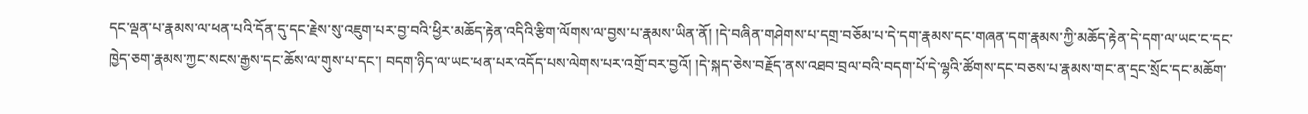དང་ལྡན་པ་རྣམས་ལ་ཕན་པའི་དོན་དུ་དང་རྗེས་སུ་འཇུག་པར་བྱ་བའི་ཕྱིར་མཆོད་རྟེན་འདིའི་རྩིག་ལོགས་ལ་བྱས་པ་རྣམས་ཡིན་ནོ། །དེ་བཞིན་གཤེགས་པ་དགྲ་བཅོམ་པ་དེ་དག་རྣམས་དང་གཞན་དག་རྣམས་ཀྱི་མཆོད་རྟེན་དེ་དག་ལ་ཡང་ང་དང་ཁྱེད་ཅག་རྣམས་ཀྱང་སངས་རྒྱས་དང་ཆོས་ལ་གུས་པ་དང་། བདག་ཉིད་ལ་ཡང་ཕན་པར་འདོད་པས་ལེགས་པར་འགྲོ་བར་བྱའོ། །དེ་སྐད་ཅེས་བརྗོད་ནས་འཐབ་བྲལ་བའི་བདག་པོ་དེ་ལྷའི་ཚོགས་དང་བཅས་པ་རྣམས་གང་ན་དྲང་སྲོང་དང་མཆོག་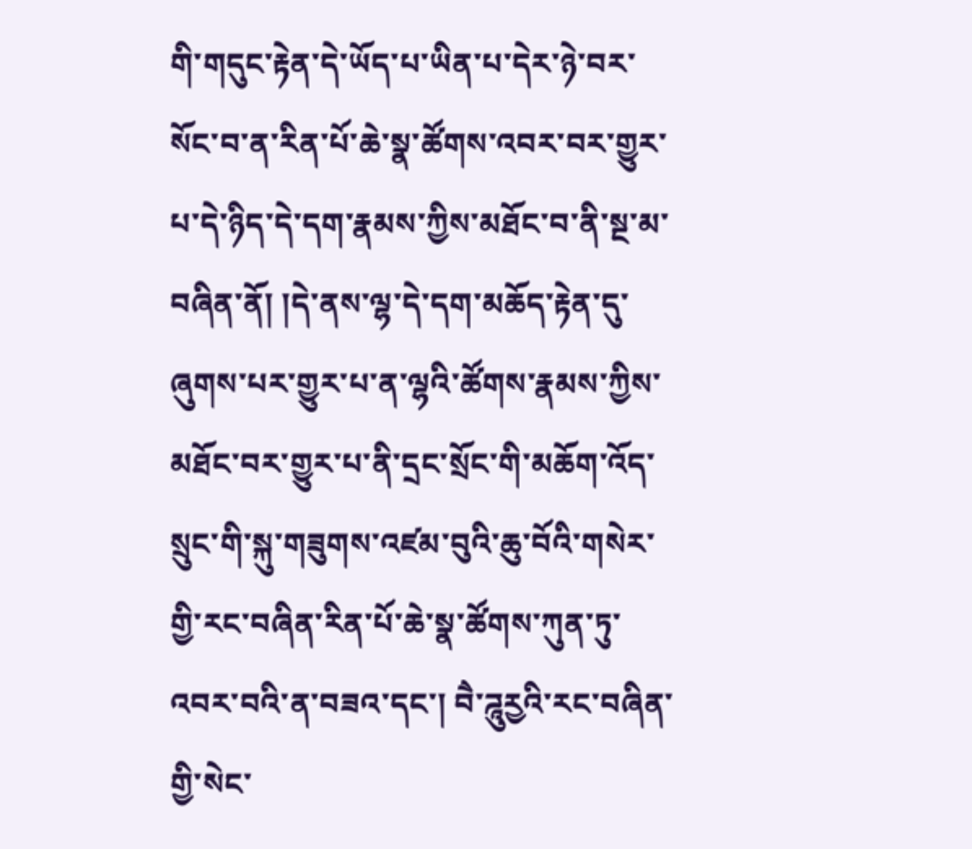གི་གདུང་རྟེན་དེ་ཡོད་པ་ཡིན་པ་དེར་ཉེ་བར་སོང་བ་ན་རིན་པོ་ཆེ་སྣ་ཚོགས་འབར་བར་གྱུར་པ་དེ་ཉིད་དེ་དག་རྣམས་ཀྱིས་མཐོང་བ་ནི་སྔ་མ་བཞིན་ནོ། །དེ་ནས་ལྷ་དེ་དག་མཆོད་རྟེན་དུ་ཞུགས་པར་གྱུར་པ་ན་ལྷའི་ཚོགས་རྣམས་ཀྱིས་མཐོང་བར་གྱུར་པ་ནི་དྲང་སྲོང་གི་མཆོག་འོད་སྲུང་གི་སྐུ་གཟུགས་འཛམ་བུའི་ཆུ་བོའི་གསེར་གྱི་རང་བཞིན་རིན་པོ་ཆེ་སྣ་ཚོགས་ཀུན་ཏུ་འབར་བའི་ན་བཟའ་དང་། བཻ་ཌཱུརྱའི་རང་བཞིན་གྱི་སེང་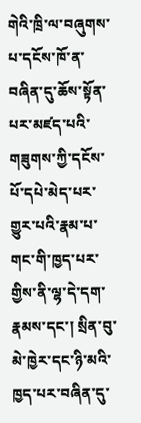གེའི་ཁྲི་ལ་བཞུགས་པ་དངོས་ཁོ་ན་བཞིན་དུ་ཆོས་སྟོན་པར་མཛད་པའི་གཟུགས་ཀྱི་དངོས་པོ་དཔེ་མེད་པར་གྱུར་པའི་རྣམ་པ་གང་གི་ཁྱད་པར་གྱིས་ནི་ལྷ་དེ་དག་རྣམས་དང་། སྲིན་བུ་མེ་ཁྱེར་དང་ཉི་མའི་ཁྱད་པར་བཞིན་དུ་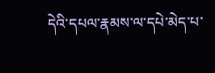དེའི་དཔལ་རྣམས་ལ་དཔེ་མེད་པ་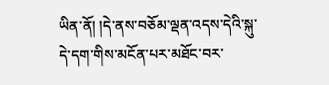ཡིན་ནོ། །དེ་ནས་བཅོམ་ལྡན་འདས་དེའི་སྐུ་དེ་དག་གིས་མངོན་པར་མཐོང་བར་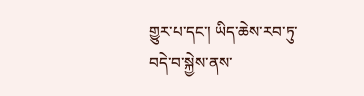གྱུར་པ་དང་། ཡིད་ཆེས་རབ་ཏུ་བདེ་བ་སྐྱེས་ནས་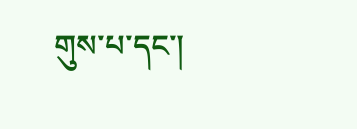གུས་པ་དང་།